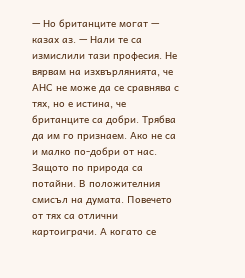— Но британците могат — казах аз. — Нали те са измислили тази професия. Не вярвам на изхвърлянията, че АНС не може да се сравнява с тях, но е истина, че британците са добри. Трябва да им го признаем. Ако не са и малко по-добри от нас. Защото по природа са потайни. В положителния смисъл на думата. Повечето от тях са отлични картоиграчи. А когато се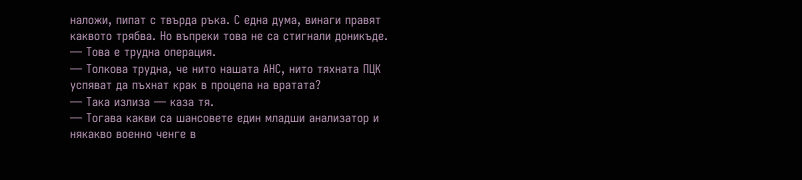наложи, пипат с твърда ръка. С една дума, винаги правят каквото трябва. Но въпреки това не са стигнали доникъде.
— Това е трудна операция.
— Толкова трудна, че нито нашата АНС, нито тяхната ПЦК успяват да пъхнат крак в процепа на вратата?
— Така излиза — каза тя.
— Тогава какви са шансовете един младши анализатор и някакво военно ченге в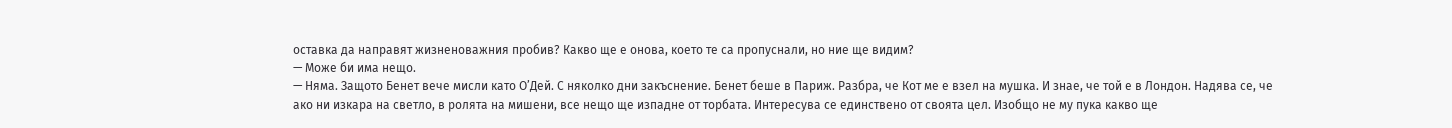оставка да направят жизненоважния пробив? Какво ще е онова, което те са пропуснали, но ние ще видим?
— Може би има нещо.
— Няма. Защото Бенет вече мисли като О’Дей. С няколко дни закъснение. Бенет беше в Париж. Разбра, че Кот ме е взел на мушка. И знае, че той е в Лондон. Надява се, че ако ни изкара на светло, в ролята на мишени, все нещо ще изпадне от торбата. Интересува се единствено от своята цел. Изобщо не му пука какво ще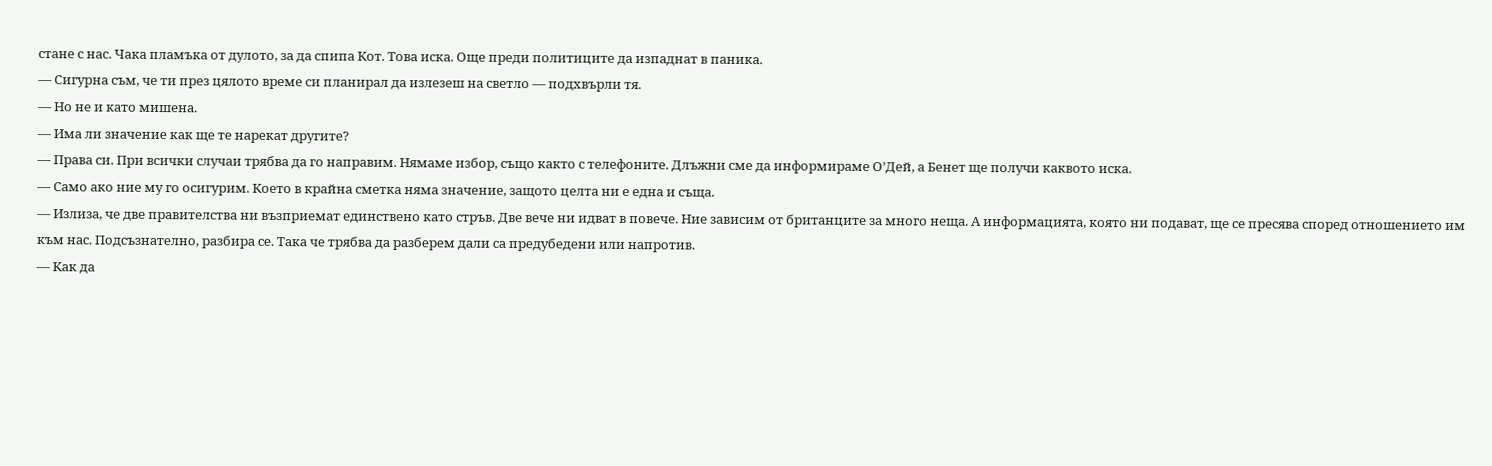стане с нас. Чака пламъка от дулото, за да спипа Кот. Това иска. Още преди политиците да изпаднат в паника.
— Сигурна съм, че ти през цялото време си планирал да излезеш на светло — подхвърли тя.
— Но не и като мишена.
— Има ли значение как ще те нарекат другите?
— Права си. При всички случаи трябва да го направим. Нямаме избор, също както с телефоните. Длъжни сме да информираме О’Дей, а Бенет ще получи каквото иска.
— Само ако ние му го осигурим. Което в крайна сметка няма значение, защото целта ни е една и съща.
— Излиза, че две правителства ни възприемат единствено като стръв. Две вече ни идват в повече. Ние зависим от британците за много неща. А информацията, която ни подават, ще се пресява според отношението им към нас. Подсъзнателно, разбира се. Така че трябва да разберем дали са предубедени или напротив.
— Как да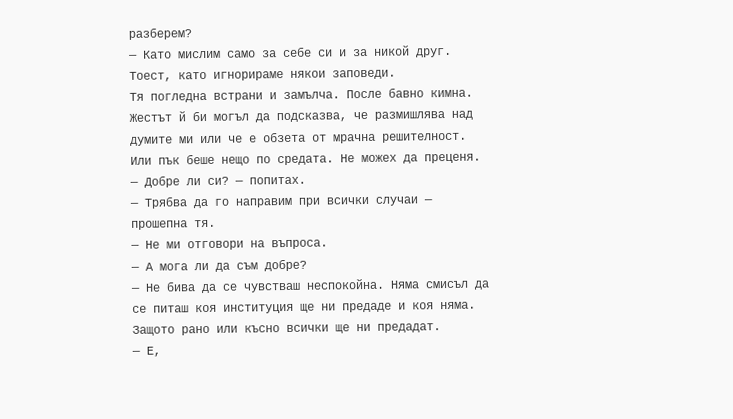разберем?
— Като мислим само за себе си и за никой друг. Тоест, като игнорираме някои заповеди.
Тя погледна встрани и замълча. После бавно кимна. Жестът й би могъл да подсказва, че размишлява над думите ми или че е обзета от мрачна решителност. Или пък беше нещо по средата. Не можех да преценя.
— Добре ли си? — попитах.
— Трябва да го направим при всички случаи — прошепна тя.
— Не ми отговори на въпроса.
— А мога ли да съм добре?
— Не бива да се чувстваш неспокойна. Няма смисъл да се питаш коя институция ще ни предаде и коя няма. Защото рано или късно всички ще ни предадат.
— Е,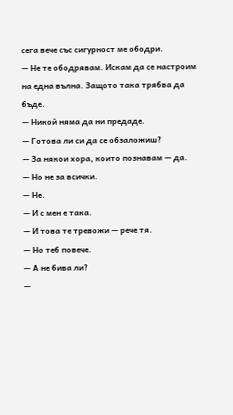сега вече със сигурност ме ободри.
— Не те ободрявам. Искам да се настроим на една вълна. Защото така трябва да бъде.
— Никой няма да ни предаде.
— Готова ли си да се обзаложиш?
— За някои хора, които познавам — да.
— Но не за всички.
— Не.
— И с мен е така.
— И това те тревожи — рече тя.
— Но теб повече.
— А не бива ли?
—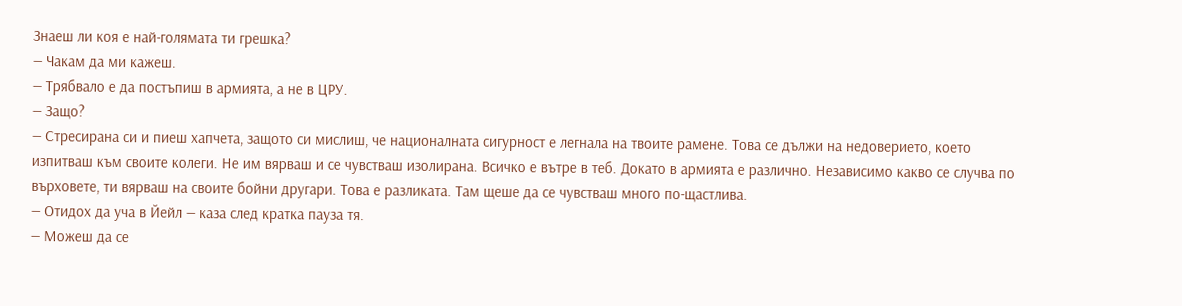Знаеш ли коя е най-голямата ти грешка?
— Чакам да ми кажеш.
— Трябвало е да постъпиш в армията, а не в ЦРУ.
— Защо?
— Стресирана си и пиеш хапчета, защото си мислиш, че националната сигурност е легнала на твоите рамене. Това се дължи на недоверието, което изпитваш към своите колеги. Не им вярваш и се чувстваш изолирана. Всичко е вътре в теб. Докато в армията е различно. Независимо какво се случва по върховете, ти вярваш на своите бойни другари. Това е разликата. Там щеше да се чувстваш много по-щастлива.
— Отидох да уча в Йейл — каза след кратка пауза тя.
— Можеш да се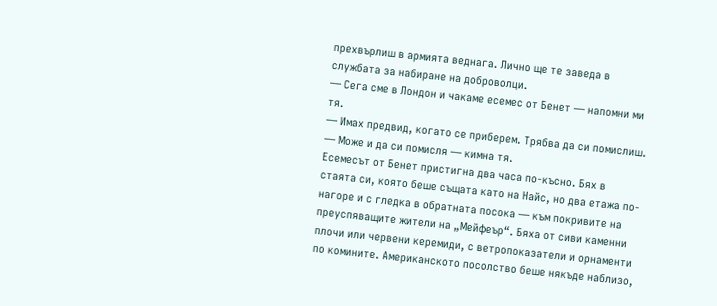прехвърлиш в армията веднага. Лично ще те заведа в службата за набиране на доброволци.
— Сега сме в Лондон и чакаме есемес от Бенет — напомни ми тя.
— Имах предвид, когато се приберем. Трябва да си помислиш.
— Може и да си помисля — кимна тя.
Есемесът от Бенет пристигна два часа по-късно. Бях в стаята си, която беше същата като на Найс, но два етажа по-нагоре и с гледка в обратната посока — към покривите на преуспяващите жители на „Мейфеър“. Бяха от сиви каменни плочи или червени керемиди, с ветропоказатели и орнаменти по комините. Американското посолство беше някъде наблизо,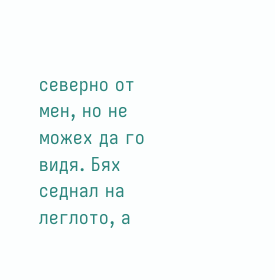северно от мен, но не можех да го видя. Бях седнал на леглото, а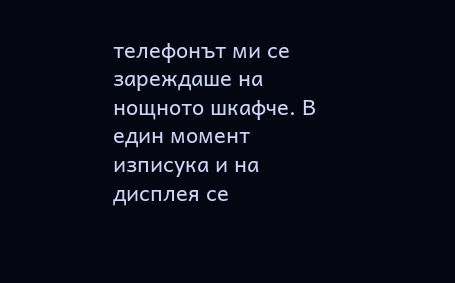телефонът ми се зареждаше на нощното шкафче. В един момент изписука и на дисплея се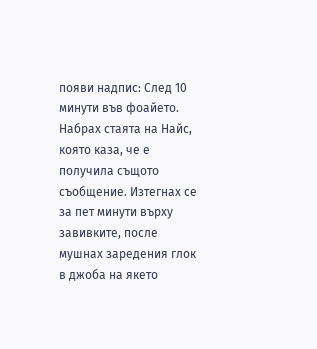появи надпис: След 10 минути във фоайето. Набрах стаята на Найс, която каза, че е получила същото съобщение. Изтегнах се за пет минути върху завивките, после мушнах заредения глок в джоба на якето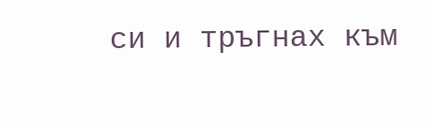си и тръгнах към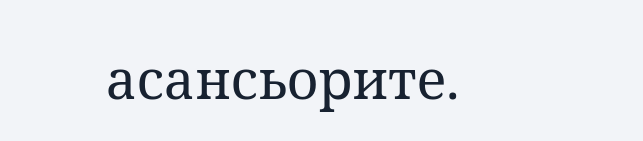асансьорите.